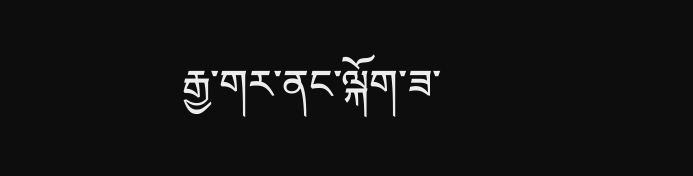རྒྱ་གར་ནང་ལྐོག་ཟ་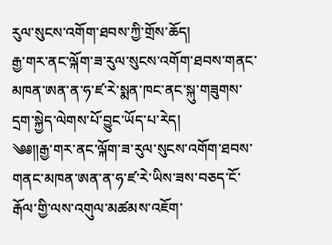རུལ་སུངས་འགོག་ཐབས་ཀྱི་གྲོས་ཆོད།
རྒྱ་གར་ནང་ལྐོག་ཟ་རུལ་སུངས་འགོག་ཐབས་གནང་མཁན་ཨན་ན་ཧ་ཛ་རེ་སྨན་ཁང་ནང་སྐུ་གཟུགས་དྲག་སྐྱེད་ལེགས་པོ་བྱུང་ཡོད་པ་རེད།
༄༅༎རྒྱ་གར་ནང་ལྐོག་ཟ་རུལ་སུངས་འགོག་ཐབས་གནང་མཁན་ཨན་ན་ཧ་ཛ་རེ་ཡིས་ཟས་བཅད་ངོ་རྒོལ་གྱི་ལས་འགུལ་མཚམས་འཇོག་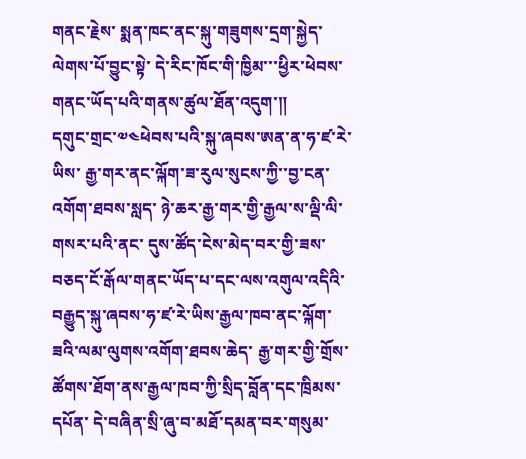གནང་རྗེས་ སྨན་ཁང་ནང་སྐུ་གཟུགས་དྲག་སྐྱེད་ལེགས་པོ་བྱུང་སྟེ་ དེ་རིང་ཁོང་གི་ཁྱིམ་་་ཕྱིར་ཕེབས་གནང་ཡོད་པའི་གནས་ཚུལ་ཐོན་འདུག་༎
དགུང་གྲང་༧༤ཕེབས་པའི་སྐུ་ཞབས་ཨན་ན་ཧ་ཛ་རེ་ཡིས་ རྒྱ་གར་ནང་ལྐོག་ཟ་རུལ་སུངས་ཀྱི་་བྱ་ངན་འགོག་ཐབས་སླད་ ཉེ་ཆར་རྒྱ་གར་གྱི་རྒྱལ་ས་ལྡི་ལི་གསར་པའི་ནང་ དུས་ཚོད་ངེས་མེད་བར་གྱི་ཟས་བཅད་ངོ་རྒོལ་གནང་ཡོད་པ་དང་ལས་འགུལ་འདིའི་བརྒྱུད་སྐུ་ཞབས་ཧ་ཛ་རེ་ཡིས་རྒྱལ་ཁབ་ནང་ལྐོག་ཟའི་ལམ་ལུགས་འགོག་ཐབས་ཆེད་ རྒྱ་གར་གྱི་གྲོས་ཚོགས་ཐོག་ནས་རྒྱལ་ཁབ་ཀྱི་སྲིད་བློན་དང་ཁྲིམས་དཔོན་ དེ་བཞིན་སྲི་ཞུ་བ་མཐོ་དམན་བར་གསུམ་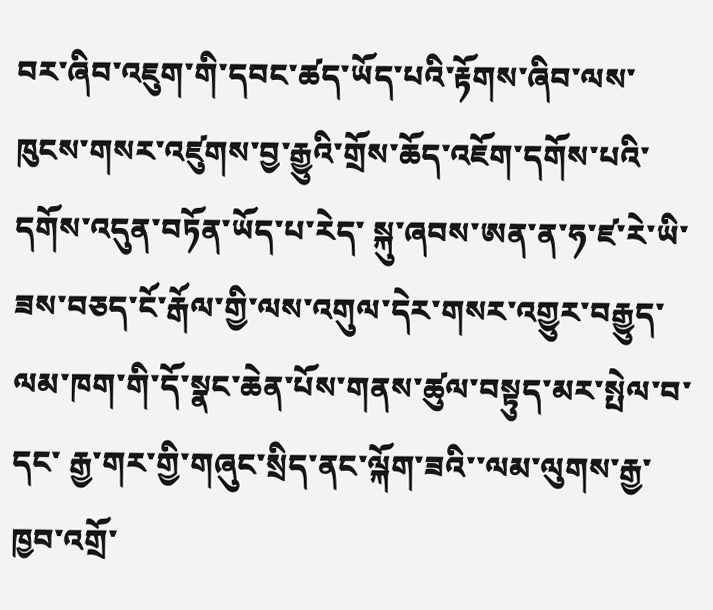བར་ཞིབ་འཇུག་གི་དབང་ཚད་ཡོད་པའི་རྟོགས་ཞིབ་ལས་ཁུངས་གསར་འཛུགས་བྱ་རྒྱུའི་གྲོས་ཆོད་འཇོག་དགོས་པའི་དགོས་འདུན་བཏོན་ཡོད་པ་རེད་ སྐུ་ཞབས་ཨན་ན་ཧ་ཛ་རེ་ཡི་ཟས་བཅད་ངོ་རྒོལ་གྱི་ལས་འགུལ་དེར་གསར་འགྱུར་བརྒྱུད་ལམ་ཁག་གི་དོ་སྣང་ཆེན་པོས་གནས་ཚུལ་བསྟུད་མར་སྤེལ་བ་དང་ རྒྱ་གར་གྱི་གཞུང་སྲིད་ནང་ལྐོག་ཟའི་་ལམ་ལུགས་རྒྱ་ཁྱབ་འགྲོ་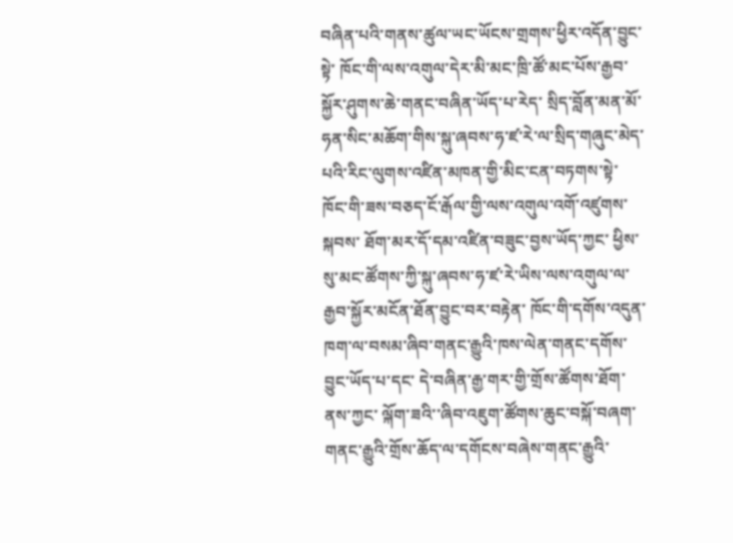བཞིན་པའི་གནས་ཚུལ་ཡང་ཡོངས་གྲགས་ཕྱིར་འདོན་བྱུང་སྟེ་ ཁོང་གི་ལས་འགུལ་དེར་མི་མང་ཁྲི་ཚོ་མང་པོས་རྒྱབ་སྐྱོར་ཤུགས་ཆེ་གནང་བཞིན་ཡོད་པ་རེད་ སྲིད་བློན་མན་མོ་ཧན་སིང་མཆོག་གིས་སྐུ་ཞབས་ཧ་ཛ་རེ་ལ་སྲིད་གཞུང་མེད་པའི་རིང་ལུགས་འཛིན་མཁན་གྱི་མིང་ངན་བཏགས་སྟེ་  ཁོང་གི་ཟས་བཅད་ངོ་རྒོལ་གྱི་ལས་འགུལ་འགོ་འཛུགས་སྐབས་ ཐོག་མར་དོ་དམ་འཛིན་བཟུང་བྱས་ཡོད་ཀྱང་ ཕྱིས་སུ་མང་ཚོགས་ཀྱི་སྐུ་ཞབས་ཧ་ཛ་རེ་ཡིས་ལས་འགུལ་ལ་རྒྱབ་སྐྱོར་མངོན་ཐོན་བྱུང་བར་བརྟེན་ ཁོང་གི་དགོས་འདུན་ཁག་ལ་བསམ་ཞིབ་གནང་རྒྱུའི་ཁས་ལེན་གནང་དགོས་བྱུང་ཡོད་པ་དང་ དེ་བཞིན་རྒྱ་གར་གྱི་གྲོས་ཚོགས་ཐོག་ནས་ཀྱང་ ལྐོག་ཟའི་་ཞིབ་འཇུག་ཚོགས་ཆུང་བསྐོ་བཞག་གནང་རྒྱུའི་གྲོས་ཆོད་ལ་དགོངས་བཞེས་གནང་རྒྱུའི་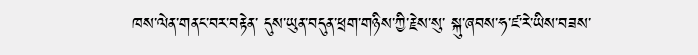ཁས་ལེན་གནང་བར་བརྟེན་ དུས་ཡུན་བདུན་ཕྲག་གཉིས་ཀྱི་རྗེས་སུ་ སྐུ་ཞབས་ཧ་ཛ་རེ་ཡིས་བཟས་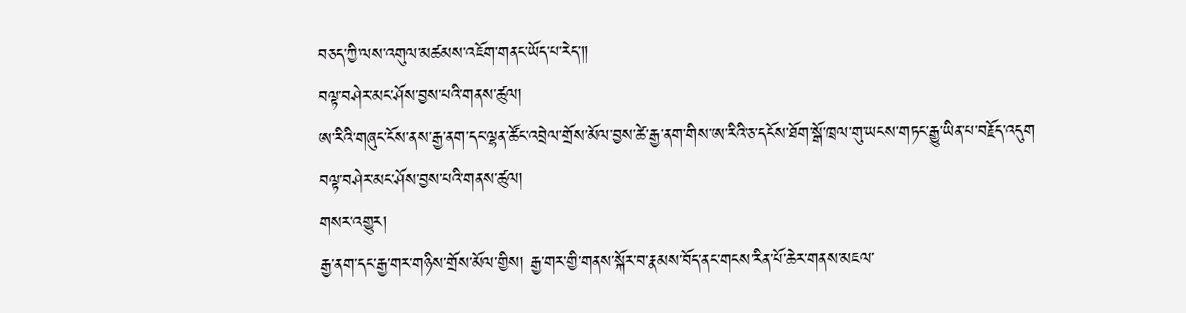བཅད་ཀྱི་ལས་འགུལ་མཚམས་འཇོག་གནང་ཡོད་པ་རེད་༎
བལྟ་བཤེར་མང་ཤོས་བྱས་པའི་གནས་ཚུལ།
ཨ་རིའི་གཞུང་ངོས་ནས་རྒྱ་ནག་དང་ལྷན་ཚོང་འབྲེལ་གྲོས་མོལ་བྱས་ཚེ་རྒྱ་ནག་གིས་ཨ་རིའི་ཅ་དངོས་ཐོག་སྒོ་ཁྲལ་གུ་ཡངས་གཏང་རྒྱུ་ཡིན་པ་བརྗོད་འདུག
བལྟ་བཤེར་མང་ཤོས་བྱས་པའི་གནས་ཚུལ།
གསར་འགྱུར།
རྒྱ་ནག་དང་རྒྱ་གར་གཉིས་གྲོས་མོལ་གྱིས། རྒྱ་གར་གྱི་གནས་སྐོར་བ་རྣམས་བོད་ནང་གངས་རིན་པོ་ཆེར་གནས་མཇལ་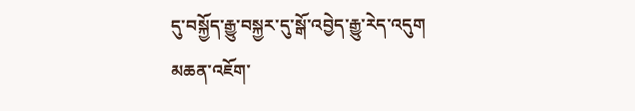དུ་བསྐྱོད་རྒྱུ་བསྐྱར་དུ་སྒོ་འབྱེད་རྒྱུ་རེད་འདུག
མཆན་འཇོག་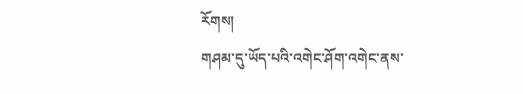རོགས།
གཤམ་དུ་ཡོད་པའི་འགེང་ཤོག་འགེང་ནས་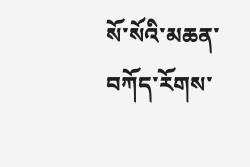སོ་སོའི་མཆན་བཀོད་རོགས་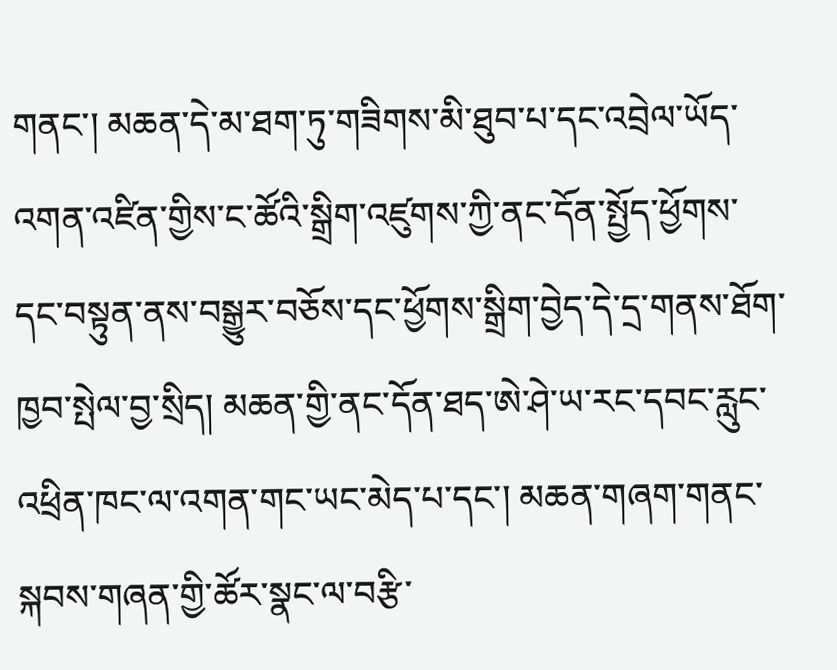གནང་། མཆན་དེ་མ་ཐག་ཏུ་གཟིགས་མི་ཐུབ་པ་དང་འབྲེལ་ཡོད་འགན་འཛིན་གྱིས་ང་ཚོའི་སྒྲིག་འཛུགས་ཀྱི་ནང་དོན་སྤྱོད་ཕྱོགས་དང་བསྟུན་ནས་བསྒྱུར་བཅོས་དང་ཕྱོགས་སྒྲིག་བྱེད་དེ་དྲ་གནས་ཐོག་ཁྱབ་སྤེལ་བྱ་སྲིད། མཆན་གྱི་ནང་དོན་ཐད་ཨེ་ཤེ་ཡ་རང་དབང་རླུང་འཕྲིན་ཁང་ལ་འགན་གང་ཡང་མེད་པ་དང་། མཆན་གཞག་གནང་སྐབས་གཞན་གྱི་ཚོར་སྣང་ལ་བརྩི་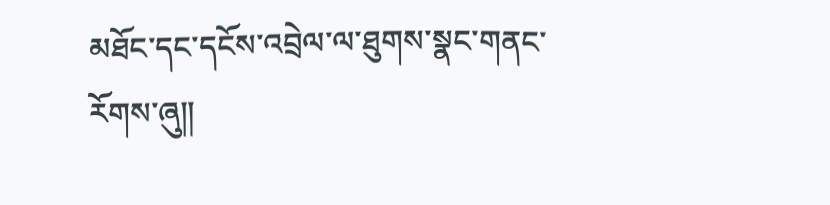མཐོང་དང་དངོས་འབྲེལ་ལ་ཐུགས་སྣང་གནང་རོགས་ཞུ༎